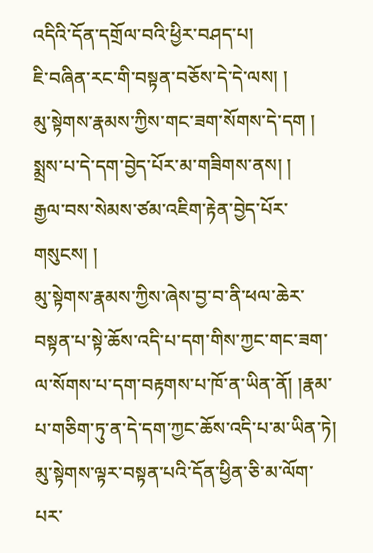འདིའི་དོན་དགྲོལ་བའི་ཕྱིར་བཤད་པ།
ཇི་བཞིན་རང་གི་བསྟན་བཅོས་དེ་དེ་ལས། །
མུ་སྟེགས་རྣམས་ཀྱིས་གང་ཟག་སོགས་དེ་དག །
སྨྲས་པ་དེ་དག་བྱེད་པོར་མ་གཟིགས་ནས། །
རྒྱལ་བས་སེམས་ཙམ་འཇིག་རྟེན་བྱེད་པོར་གསུངས། །
མུ་སྟེགས་རྣམས་ཀྱིས་ཞེས་བྱ་བ་ནི་ཕལ་ཆེར་བསྟན་པ་སྟེ་ཆོས་འདི་པ་དག་གིས་ཀྱང་གང་ཟག་ལ་སོགས་པ་དག་བརྟགས་པ་ཁོ་ན་ཡིན་ནོ། །རྣམ་པ་གཅིག་ཏུ་ན་དེ་དག་ཀྱང་ཆོས་འདི་པ་མ་ཡིན་ཏེ། མུ་སྟེགས་ལྟར་བསྟན་པའི་དོན་ཕྱིན་ཅི་མ་ལོག་པར་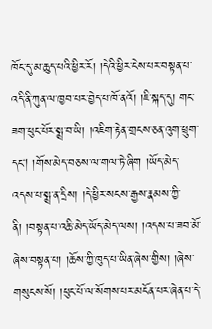ཁོང་དུ་མ་ཆུད་པའི་ཕྱིར་རོ། །དེའི་ཕྱིར་ངེས་པར་བསྟན་པ་འདི་ནི་ཀུན་ལ་ཁྱབ་པར་བྱེད་པ་ཁོ་ནའོ། །ཇི་སྐད་དུ། གང་ཟག་ཕུང་པོར་སྨྲ་བ་ཡི། །འཇིག་རྟེན་གྲངས་ཅན་འུག་ཕྲུག་དང། །གོས་མེད་བཅས་ལ་གལ་ཏེ་ཞིག །ཡོད་མེད་འདས་པ་སྨྲ་ན་དྲིས། །དེ་ཕྱིར་སངས་རྒྱས་རྣམས་ཀྱི་ནི། །བསྟན་པ་འཆི་མེད་ཡོད་མེད་ལས། །འདས་པ་ཟབ་མོ་ཞེས་བསྟན་པ། །ཆོས་ཀྱི་ཁུད་པ་ཡིན་ཞེས་གྱིས། །ཞེས་གསུངས་སོ། །ཕུང་པོ་ལ་སོགས་པར་མངོན་པར་ཞེན་པ་དེ་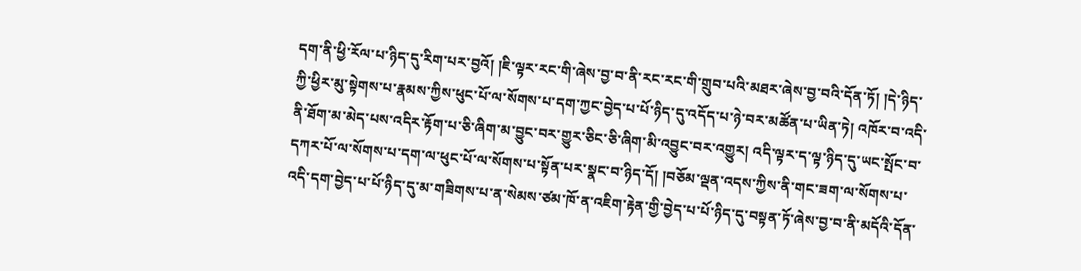དག་ནི་ཕྱི་རོལ་པ་ཉིད་དུ་རིག་པར་བྱའོ། །ཇི་ལྟར་རང་གི་ཞེས་བྱ་བ་ནི་རང་རང་གི་གྲུབ་པའི་མཐར་ཞེས་བྱ་བའི་དོན་ཏོ། །དེ་ཉིད་ཀྱི་ཕྱིར་མུ་སྟེགས་པ་རྣམས་ཀྱིས་ཕུང་པོ་ལ་སོགས་པ་དག་ཀྱང་བྱེད་པ་པོ་ཉིད་དུ་འདོད་པ་ཉེ་བར་མཚོན་པ་ཡིན་ཏེ། འཁོར་བ་འདི་ནི་ཐོག་མ་མེད་པས་འདིར་རྟོག་པ་ཅི་ཞིག་མ་བྱུང་བར་གྱུར་ཅིང་ཅི་ཞིག་མི་འབྱུང་བར་འགྱུར། འདི་ལྟར་ད་ལྟ་ཉིད་དུ་ཡང་སྤོང་བ་དཀར་པོ་ལ་སོགས་པ་དག་ལ་ཕུང་པོ་ལ་སོགས་པ་སྟོན་པར་སྣང་བ་ཉིད་དོ། །བཅོམ་ལྡན་འདས་ཀྱིས་ནི་གང་ཟག་ལ་སོགས་པ་འདི་དག་བྱེད་པ་པོ་ཉིད་དུ་མ་གཟིགས་པ་ན་སེམས་ཙམ་ཁོ་ན་འཇིག་རྟེན་གྱི་བྱེད་པ་པོ་ཉིད་དུ་བསྟན་ཏོ་ཞེས་བྱ་བ་ནི་མདོའི་དོན་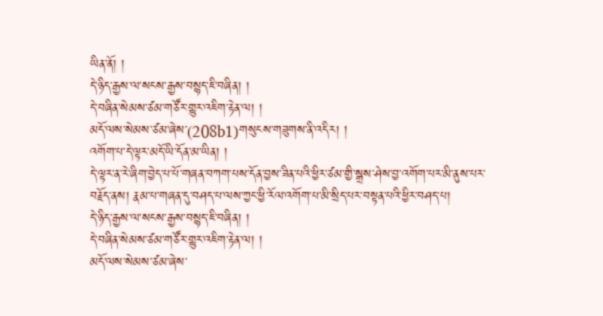ཡིན་ནོ། །
དེ་ཉིད་རྒྱས་ལ་སངས་རྒྱས་བསྙད་ཇི་བཞིན། །
དེ་བཞིན་སེམས་ཙམ་གཙོར་གྱུར་འཇིག་རྟེན་ལ། །
མདོ་ལས་སེམས་ཙམ་ཞེས་(208b1)གསུངས་གཟུགས་ནི་འདིར། །
འགོག་པ་དེ་ལྟར་མདོ་ཡི་དོན་མ་ཡིན། །
དེ་ལྟར་ན་རེ་ཞིག་བྱེད་པ་པོ་གཞན་བཀག་པས་དོན་བྱས་ཟིན་པའི་ཕྱིར་ཙམ་གྱི་སྒྲས་ཤེས་བྱ་འགོག་པར་མི་ནུས་པར་བརྗོད་ནས། རྣམ་པ་གཞན་དུ་བཤད་པ་ལས་ཀྱང་ཕྱི་རོལ་འགོག་པ་མི་སྲིད་པར་བསྟན་པའི་ཕྱིར་བཤད་པ།
དེ་ཉིད་རྒྱས་ལ་སངས་རྒྱས་བསྙད་ཇི་བཞིན། །
དེ་བཞིན་སེམས་ཙམ་གཙོར་གྱུར་འཇིག་རྟེན་ལ། །
མདོ་ལས་སེམས་ཙམ་ཞེས་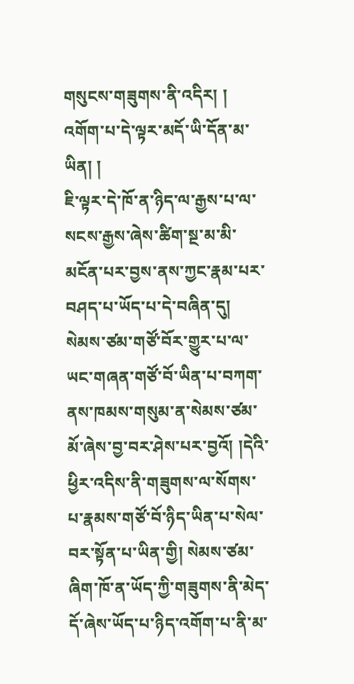གསུངས་གཟུགས་ནི་འདིར། །
འགོག་པ་དེ་ལྟར་མདོ་ཡི་དོན་མ་ཡིན། །
ཇི་ལྟར་དེ་ཁོ་ན་ཉིད་ལ་རྒྱས་པ་ལ་སངས་རྒྱས་ཞེས་ཚིག་སྔ་མ་མི་མངོན་པར་བྱས་ནས་ཀྱང་རྣམ་པར་བཤད་པ་ཡོད་པ་དེ་བཞིན་དུ། སེམས་ཙམ་གཙོ་བོར་གྱུར་པ་ལ་ཡང་གཞན་གཙོ་བོ་ཡིན་པ་བཀག་ནས་ཁམས་གསུམ་ན་སེམས་ཙམ་མོ་ཞེས་བྱ་བར་ཤེས་པར་བྱའོ། །དེའི་ཕྱིར་འདིས་ནི་གཟུགས་ལ་སོགས་པ་རྣམས་གཙོ་བོ་ཉིད་ཡིན་པ་སེལ་བར་སྟོན་པ་ཡིན་གྱི། སེམས་ཙམ་ཞིག་ཁོ་ན་ཡོད་ཀྱི་གཟུགས་ནི་མེད་དོ་ཞེས་ཡོད་པ་ཉིད་འགོག་པ་ནི་མ་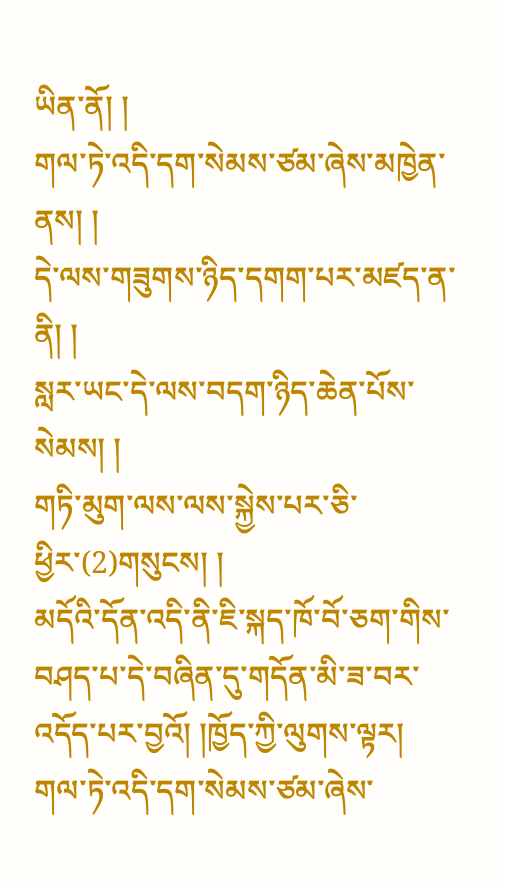ཡིན་ནོ། །
གལ་ཏེ་འདི་དག་སེམས་ཙམ་ཞེས་མཁྱེན་ནས། །
དེ་ལས་གཟུགས་ཉིད་དགག་པར་མཛད་ན་ནི། །
སླར་ཡང་དེ་ལས་བདག་ཉིད་ཆེན་པོས་སེམས། །
གཏི་མུག་ལས་ལས་སྐྱེས་པར་ཅི་ཕྱིར་(2)གསུངས། །
མདོའི་དོན་འདི་ནི་ཇི་སྐད་ཁོ་བོ་ཅག་གིས་བཤད་པ་དེ་བཞིན་དུ་གདོན་མི་ཟ་བར་འདོད་པར་བྱའོ། །ཁྱོད་ཀྱི་ལུགས་ལྟར།
གལ་ཏེ་འདི་དག་སེམས་ཙམ་ཞེས་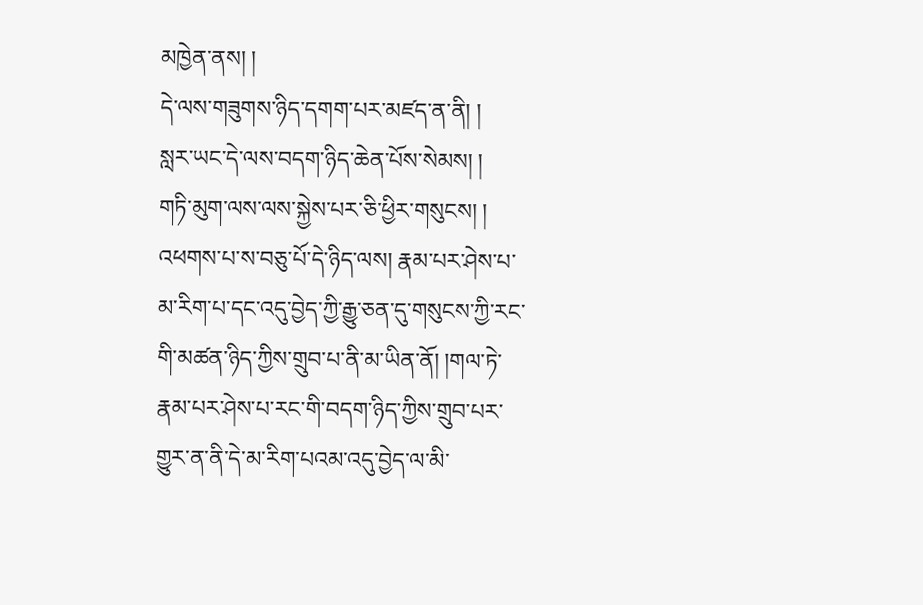མཁྱེན་ནས། །
དེ་ལས་གཟུགས་ཉིད་དགག་པར་མཛད་ན་ནི། །
སླར་ཡང་དེ་ལས་བདག་ཉིད་ཆེན་པོས་སེམས། །
གཏི་མུག་ལས་ལས་སྐྱེས་པར་ཅི་ཕྱིར་གསུངས། །
འཕགས་པ་ས་བཅུ་པོ་དེ་ཉིད་ལས། རྣམ་པར་ཤེས་པ་མ་རིག་པ་དང་འདུ་བྱེད་ཀྱི་རྒྱུ་ཅན་དུ་གསུངས་ཀྱི་རང་གི་མཚན་ཉིད་ཀྱིས་གྲུབ་པ་ནི་མ་ཡིན་ནོ། །གལ་ཏེ་རྣམ་པར་ཤེས་པ་རང་གི་བདག་ཉིད་ཀྱིས་གྲུབ་པར་གྱུར་ན་ནི་དེ་མ་རིག་པའམ་འདུ་བྱེད་ལ་མི་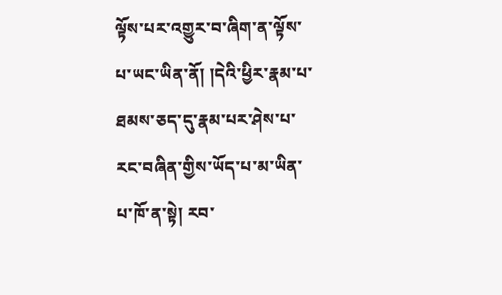ལྟོས་པར་འགྱུར་བ་ཞིག་ན་ལྟོས་པ་ཡང་ཡིན་ནོ། །དེའི་ཕྱིར་རྣམ་པ་ཐམས་ཅད་དུ་རྣམ་པར་ཤེས་པ་རང་བཞིན་གྱིས་ཡོད་པ་མ་ཡིན་པ་ཁོ་ན་སྟེ། རབ་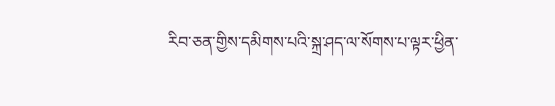རིབ་ཅན་གྱིས་དམིགས་པའི་སྐྲ་ཤད་ལ་སོགས་པ་ལྟར་ཕྱིན་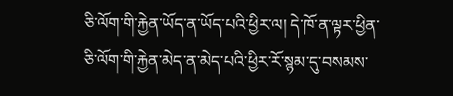ཅི་ལོག་གི་རྐྱེན་ཡོད་ན་ཡོད་པའི་ཕྱིར་ལ། དེ་ཁོ་ན་ལྟར་ཕྱིན་ཅི་ལོག་གི་རྐྱེན་མེད་ན་མེད་པའི་ཕྱིར་རོ་སྙམ་དུ་བསམས་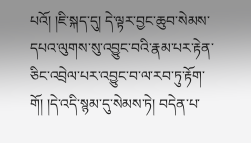པའོ། །ཇི་སྐད་དུ། དེ་ལྟར་བྱང་ཆུབ་སེམས་དཔའ་ལུགས་སུ་འབྱུང་བའི་རྣམ་པར་རྟེན་ཅིང་འབྲེལ་པར་འབྱུང་བ་ལ་རབ་ཏུ་རྟོག་གོ། །དེ་འདི་སྙམ་དུ་སེམས་ཏེ། བདེན་པ་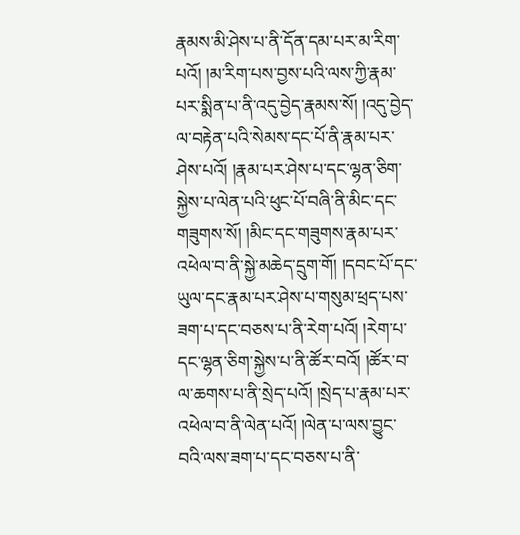རྣམས་མི་ཤེས་པ་ནི་དོན་དམ་པར་མ་རིག་པའོ། །མ་རིག་པས་བྱས་པའི་ལས་ཀྱི་རྣམ་པར་སྨིན་པ་ནི་འདུ་བྱེད་རྣམས་སོ། །འདུ་བྱེད་ལ་བརྟེན་པའི་སེམས་དང་པོ་ནི་རྣམ་པར་ཤེས་པའོ། །རྣམ་པར་ཤེས་པ་དང་ལྷན་ཅིག་སྐྱེས་པ་ལེན་པའི་ཕུང་པོ་བཞི་ནི་མིང་དང་གཟུགས་སོ། །མིང་དང་གཟུགས་རྣམ་པར་འཕེལ་བ་ནི་སྐྱེ་མཆེད་དྲུག་གོ། །དབང་པོ་དང་ཡུལ་དང་རྣམ་པར་ཤེས་པ་གསུམ་ཕྲད་པས་ཟག་པ་དང་བཅས་པ་ནི་རེག་པའོ། །རེག་པ་དང་ལྷན་ཅིག་སྐྱེས་པ་ནི་ཚོར་བའོ། །ཚོར་བ་ལ་ཆགས་པ་ནི་སྲེད་པའོ། །སྲེད་པ་རྣམ་པར་འཕེལ་བ་ནི་ལེན་པའོ། །ལེན་པ་ལས་བྱུང་བའི་ལས་ཟག་པ་དང་བཅས་པ་ནི་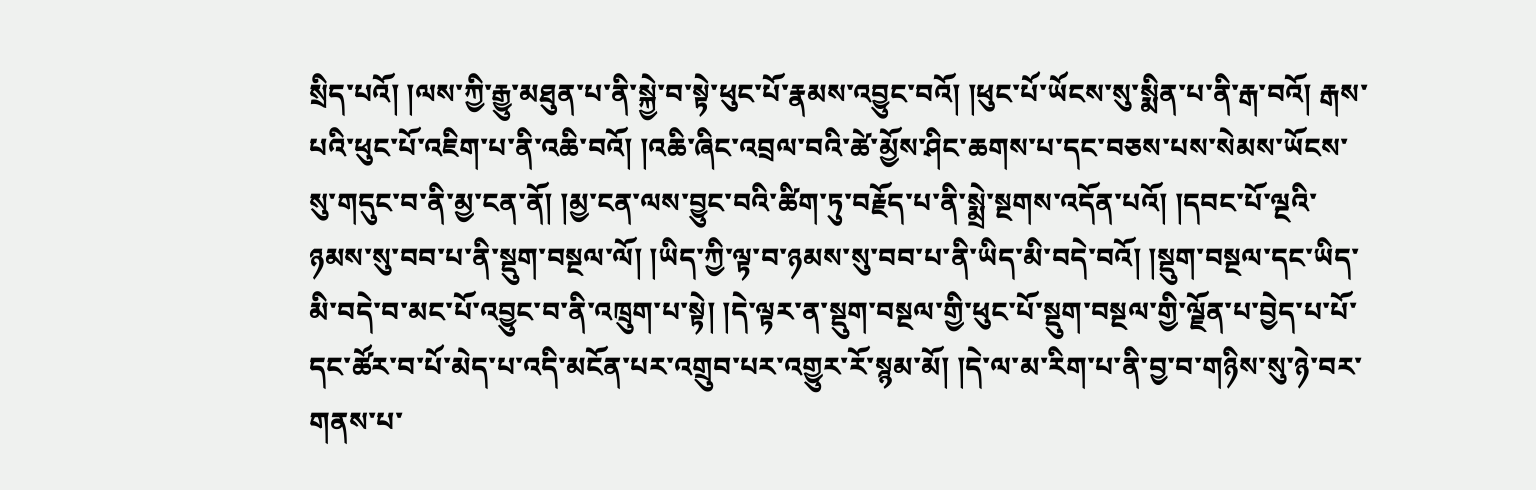སྲིད་པའོ། །ལས་ཀྱི་རྒྱུ་མཐུན་པ་ནི་སྐྱེ་བ་སྟེ་ཕུང་པོ་རྣམས་འབྱུང་བའོ། །ཕུང་པོ་ཡོངས་སུ་སྨིན་པ་ནི་རྒ་བའོ། རྒས་པའི་ཕུང་པོ་འཇིག་པ་ནི་འཆི་བའོ། །འཆི་ཞིང་འབྲལ་བའི་ཚེ་མྱོས་ཤིང་ཆགས་པ་དང་བཅས་པས་སེམས་ཡོངས་སུ་གདུང་བ་ནི་མྱ་ངན་ནོ། །མྱ་ངན་ལས་བྱུང་བའི་ཚིག་ཏུ་བརྗོད་པ་ནི་སྨྲེ་སྔགས་འདོན་པའོ། །དབང་པོ་ལྔའི་ཉམས་སུ་བབ་པ་ནི་སྡུག་བསྔལ་ལོ། །ཡིད་ཀྱི་ལྟ་བ་ཉམས་སུ་བབ་པ་ནི་ཡིད་མི་བདེ་བའོ། །སྡུག་བསྔལ་དང་ཡིད་མི་བདེ་བ་མང་པོ་འབྱུང་བ་ནི་འཁྲུག་པ་སྟེ། །དེ་ལྟར་ན་སྡུག་བསྔལ་གྱི་ཕུང་པོ་སྡུག་བསྔལ་གྱི་ལྗོན་པ་བྱེད་པ་པོ་དང་ཚོར་བ་པོ་མེད་པ་འདི་མངོན་པར་འགྲུབ་པར་འགྱུར་རོ་སྙམ་མོ། །དེ་ལ་མ་རིག་པ་ནི་བྱ་བ་གཉིས་སུ་ཉེ་བར་གནས་པ་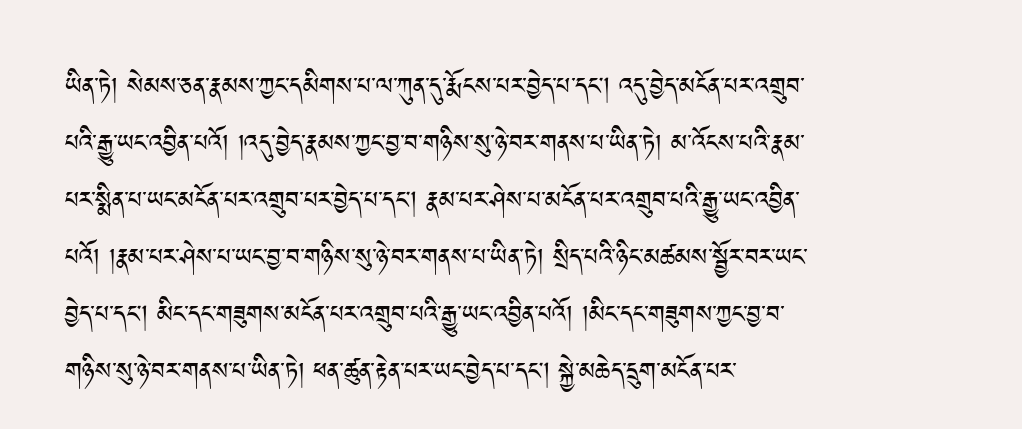ཡིན་ཏེ། སེམས་ཅན་རྣམས་ཀྱང་དམིགས་པ་ལ་ཀུན་དུ་རྨོངས་པར་བྱེད་པ་དང། འདུ་བྱེད་མངོན་པར་འགྲུབ་པའི་རྒྱུ་ཡང་འབྱིན་པའོ། །འདུ་བྱེད་རྣམས་ཀྱང་བྱ་བ་གཉིས་སུ་ཉེ་བར་གནས་པ་ཡིན་ཏེ། མ་འོངས་པའི་རྣམ་པར་སྨིན་པ་ཡང་མངོན་པར་འགྲུབ་པར་བྱེད་པ་དང། རྣམ་པར་ཤེས་པ་མངོན་པར་འགྲུབ་པའི་རྒྱུ་ཡང་འབྱིན་པའོ། །རྣམ་པར་ཤེས་པ་ཡང་བྱ་བ་གཉིས་སུ་ཉེ་བར་གནས་པ་ཡིན་ཏེ། སྲིད་པའི་ཉིང་མཚམས་སྦྱོར་བར་ཡང་བྱེད་པ་དང། མིང་དང་གཟུགས་མངོན་པར་འགྲུབ་པའི་རྒྱུ་ཡང་འབྱིན་པའོ། །མིང་དང་གཟུགས་ཀྱང་བྱ་བ་གཉིས་སུ་ཉེ་བར་གནས་པ་ཡིན་ཏེ། ཕན་ཚུན་རྟེན་པར་ཡང་བྱེད་པ་དང། སྐྱེ་མཆེད་དྲུག་མངོན་པར་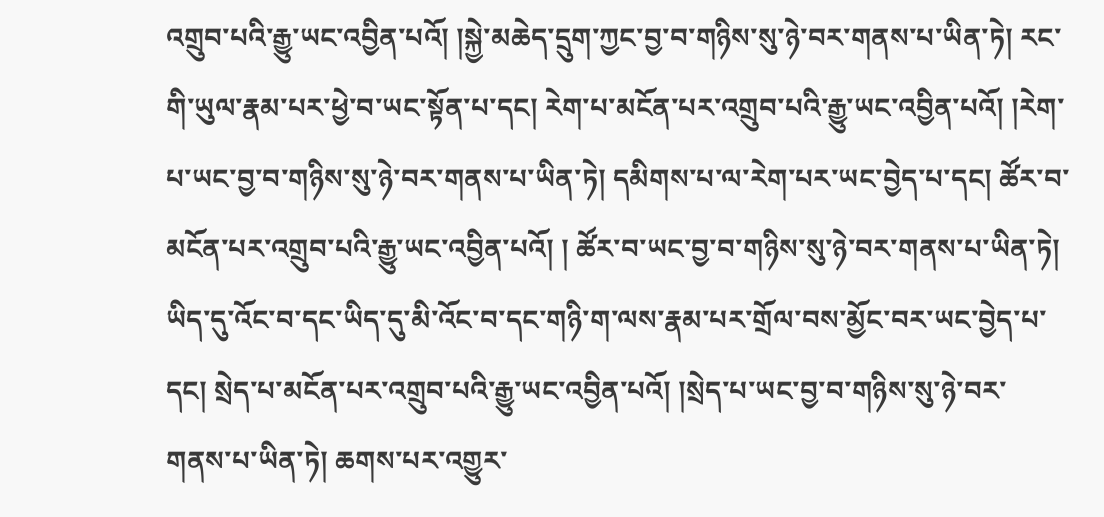འགྲུབ་པའི་རྒྱུ་ཡང་འབྱིན་པའོ། །སྐྱེ་མཆེད་དྲུག་ཀྱང་བྱ་བ་གཉིས་སུ་ཉེ་བར་གནས་པ་ཡིན་ཏེ། རང་གི་ཡུལ་རྣམ་པར་ཕྱེ་བ་ཡང་སྟོན་པ་དང། རེག་པ་མངོན་པར་འགྲུབ་པའི་རྒྱུ་ཡང་འབྱིན་པའོ། །རེག་པ་ཡང་བྱ་བ་གཉིས་སུ་ཉེ་བར་གནས་པ་ཡིན་ཏེ། དམིགས་པ་ལ་རེག་པར་ཡང་བྱེད་པ་དང། ཚོར་བ་མངོན་པར་འགྲུབ་པའི་རྒྱུ་ཡང་འབྱིན་པའོ། ། ཚོར་བ་ཡང་བྱ་བ་གཉིས་སུ་ཉེ་བར་གནས་པ་ཡིན་ཏེ། ཡིད་དུ་འོང་བ་དང་ཡིད་དུ་མི་འོང་བ་དང་གཉི་ག་ལས་རྣམ་པར་གྲོལ་བས་མྱོང་བར་ཡང་བྱེད་པ་དང། སྲེད་པ་མངོན་པར་འགྲུབ་པའི་རྒྱུ་ཡང་འབྱིན་པའོ། །སྲེད་པ་ཡང་བྱ་བ་གཉིས་སུ་ཉེ་བར་གནས་པ་ཡིན་ཏེ། ཆགས་པར་འགྱུར་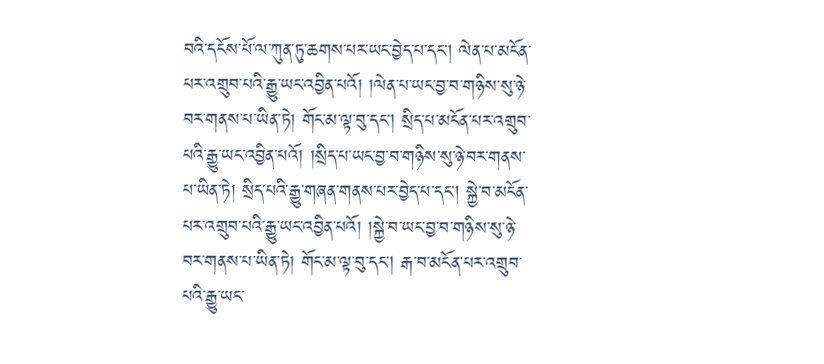བའི་དངོས་པོ་ལ་ཀུན་ཏུ་ཆགས་པར་ཡང་བྱེད་པ་དང། ལེན་པ་མངོན་པར་འགྲུབ་པའི་རྒྱུ་ཡང་འབྱིན་པའོ། །ལེན་པ་ཡང་བྱ་བ་གཉིས་སུ་ཉེ་བར་གནས་པ་ཡིན་ཏེ། གོང་མ་ལྟ་བུ་དང། སྲིད་པ་མངོན་པར་འགྲུབ་པའི་རྒྱུ་ཡང་འབྱིན་པའོ། །སྲིད་པ་ཡང་བྱ་བ་གཉིས་སུ་ཉེ་བར་གནས་པ་ཡིན་ཏེ། སྲིད་པའི་རྒྱུ་གཞན་གནས་པར་བྱེད་པ་དང། སྐྱེ་བ་མངོན་པར་འགྲུབ་པའི་རྒྱུ་ཡང་འབྱིན་པའོ། །སྐྱེ་བ་ཡང་བྱ་བ་གཉིས་སུ་ཉེ་བར་གནས་པ་ཡིན་ཏེ། གོང་མ་ལྟ་བུ་དང། རྒ་བ་མངོན་པར་འགྲུབ་པའི་རྒྱུ་ཡང་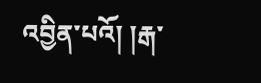འབྱིན་པའོ། །རྒ་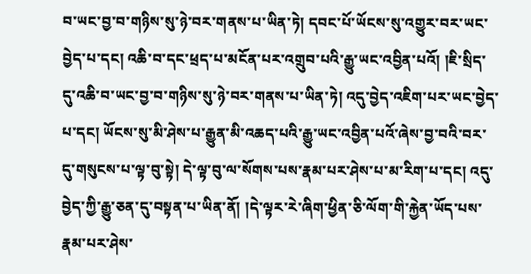བ་ཡང་བྱ་བ་གཉིས་སུ་ཉེ་བར་གནས་པ་ཡིན་ཏེ། དབང་པོ་ཡོངས་སུ་འགྱུར་བར་ཡང་བྱེད་པ་དང། འཆི་བ་དང་ཕྲད་པ་མངོན་པར་འགྲུབ་པའི་རྒྱུ་ཡང་འབྱིན་པའོ། །ཇི་སྲིད་དུ་འཆི་བ་ཡང་བྱ་བ་གཉིས་སུ་ཉེ་བར་གནས་པ་ཡིན་ཏེ། འདུ་བྱེད་འཇིག་པར་ཡང་བྱེད་པ་དང། ཡོངས་སུ་མི་ཤེས་པ་རྒྱུན་མི་འཆད་པའི་རྒྱུ་ཡང་འབྱིན་པའོ་ཞེས་བྱ་བའི་བར་དུ་གསུངས་པ་ལྟ་བུ་སྟེ། དེ་ལྟ་བུ་ལ་སོགས་པས་རྣམ་པར་ཤེས་པ་མ་རིག་པ་དང། འདུ་བྱེད་ཀྱི་རྒྱུ་ཅན་དུ་བསྟན་པ་ཡིན་ནོ། །དེ་ལྟར་རེ་ཞིག་ཕྱིན་ཅི་ལོག་གི་རྐྱེན་ཡོད་པས་རྣམ་པར་ཤེས་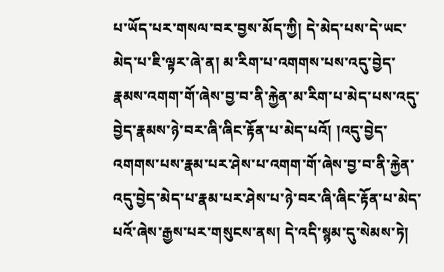པ་ཡོད་པར་གསལ་བར་བྱས་མོད་ཀྱི། དེ་མེད་པས་དེ་ཡང་མེད་པ་ཇི་ལྟར་ཞེ་ན། མ་རིག་པ་འགགས་པས་འདུ་བྱེད་རྣམས་འགག་གོ་ཞེས་བྱ་བ་ནི་རྐྱེན་མ་རིག་པ་མེད་པས་འདུ་བྱེད་རྣམས་ཉེ་བར་ཞི་ཞིང་རྟོན་པ་མེད་པའོ། །འདུ་བྱེད་འགགས་པས་རྣམ་པར་ཤེས་པ་འགག་གོ་ཞེས་བྱ་བ་ནི་རྐྱེན་འདུ་བྱེད་མེད་པ་རྣམ་པར་ཤེས་པ་ཉེ་བར་ཞི་ཞིང་རྟོན་པ་མེད་པའོ་ཞེས་རྒྱས་པར་གསུངས་ནས། དེ་འདི་སྙམ་དུ་སེམས་ཏེ།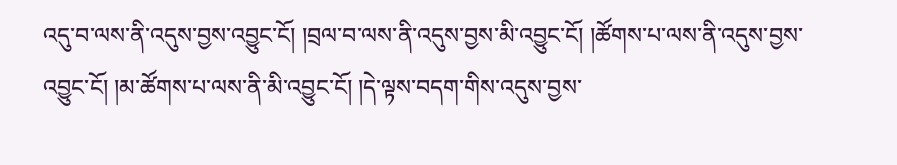འདུ་བ་ལས་ནི་འདུས་བྱས་འབྱུང་ངོ། །བྲལ་བ་ལས་ནི་འདུས་བྱས་མི་འབྱུང་ངོ། །ཚོགས་པ་ལས་ནི་འདུས་བྱས་འབྱུང་ངོ། །མ་ཚོགས་པ་ལས་ནི་མི་འབྱུང་ངོ། །དེ་ལྟས་བདག་གིས་འདུས་བྱས་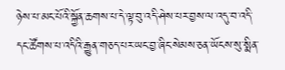ཉེས་པ་མང་པོའི་སྐྱོན་ཆགས་པ་དེ་ལྟ་བུ་འདི་ཤེས་པར་བྱས་ལ་འདུ་བ་འདི་དང་ཚོགས་པ་འདིའི་རྒྱུན་གཅད་པར་ཡང་བྱ་ཞིང་སེམས་ཅན་ཡོངས་སུ་སྨིན་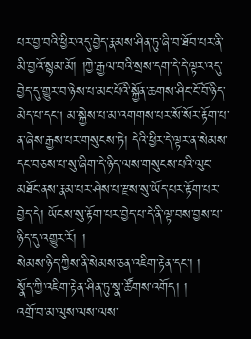པར་བྱ་བའི་ཕྱིར་འདུ་བྱེད་རྣམས་ཤིན་ཏུ་ཞི་བ་ཐོབ་པར་ནི་མི་བྱའོ་སྙམ་མོ། །ཀྱེ་རྒྱལ་བའི་སྲས་དག་དེ་དེ་ལྟར་འདུ་བྱེད་དུ་གྱུར་བ་ཉེས་པ་མང་པོའི་སྐྱོན་ཆགས་ཤིང་ངོ་བོ་ཉིད་མེད་པ་དང། མ་སྐྱེས་པ་མ་འགགས་པར་སོ་སོར་རྟོག་པ་ན་ཞེས་རྒྱས་པར་གསུངས་ཏེ། དེའི་ཕྱིར་དེ་ལྟར་ན་སེམས་དང་བཅས་པ་སུ་ཞིག་དེ་ཉིད་ལས་གསུངས་པའི་ལུང་མཐོང་ནས་རྣམ་པར་ཤེས་པ་རྫས་སུ་ཡོད་པར་རྟོག་པར་བྱེད་དེ། ཡོངས་སུ་རྟོག་པར་བྱེད་པ་དེ་ནི་ལྟ་བས་བྱས་པ་ཉིད་དུ་འགྱུར་རོ། །
སེམས་ཉིད་ཀྱིས་ནི་སེམས་ཅན་འཇིག་རྟེན་དང་། །
སྣོད་ཀྱི་འཇིག་རྟེན་ཤིན་ཏུ་སྣ་ཚོགས་འགོད། །
འགྲོ་བ་མ་ལུས་ལས་ལས་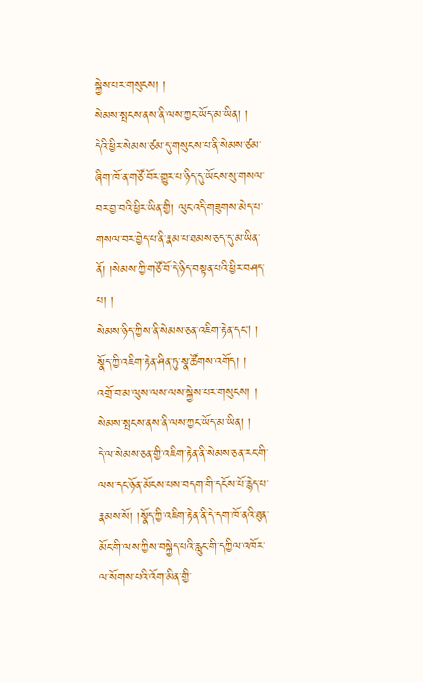སྐྱེས་པར་གསུངས། །
སེམས་སྤངས་ནས་ནི་ལས་ཀྱང་ཡོད་མ་ཡིན། །
དེའི་ཕྱིར་སེམས་ཙམ་དུ་གསུངས་པ་ནི་སེམས་ཙམ་ཞིག་ཁོ་ན་གཙོ་བོར་གྱུར་པ་ཉིད་དུ་ཡོངས་སུ་གསལ་བར་བྱ་བའི་ཕྱིར་ཡིན་གྱི། ལུང་འདི་གཟུགས་མེད་པ་གསལ་བར་བྱེད་པ་ནི་རྣམ་པ་ཐམས་ཅད་དུ་མ་ཡིན་ནོ། །སེམས་ཀྱི་གཙོ་བོ་དེ་ཉིད་བསྟན་པའི་ཕྱིར་བཤད་པ། །
སེམས་ཉིད་ཀྱིས་ནི་སེམས་ཅན་འཇིག་རྟེན་དང། །
སྣོད་ཀྱི་འཇིག་རྟེན་ཤིན་ཏུ་སྣ་ཚོགས་འགོད། །
འགྲོ་བ་མ་ལུས་ལས་ལས་སྐྱེས་པར་གསུངས། །
སེམས་སྤངས་ནས་ནི་ལས་ཀྱང་ཡོད་མ་ཡིན། །
དེ་ལ་སེམས་ཅན་གྱི་འཇིག་རྟེན་ནི་སེམས་ཅན་རང་གི་ལས་དང་ཉོན་མོངས་པས་བདག་གི་དངོས་པོ་རྙེད་པ་རྣམས་སོ། །སྣོད་ཀྱི་འཇིག་རྟེན་ནི་དེ་དག་ཁོ་ནའི་ཐུན་མོང་གི་ལས་ཀྱིས་བསྐྱེད་པའི་རླུང་གི་དཀྱིལ་འཁོར་ལ་སོགས་པའི་འོག་མིན་གྱི་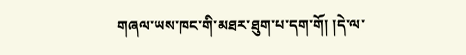གཞལ་ཡས་ཁང་གི་མཐར་ཐུག་པ་དག་གོ། །དེ་ལ་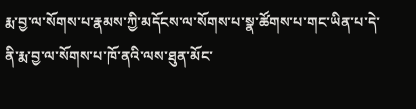རྨ་བྱ་ལ་སོགས་པ་རྣམས་ཀྱི་མདོངས་ལ་སོགས་པ་སྣ་ཚོགས་པ་གང་ཡིན་པ་དེ་ནི་རྨ་བྱ་ལ་སོགས་པ་ཁོ་ནའི་ལས་ཐུན་མོང་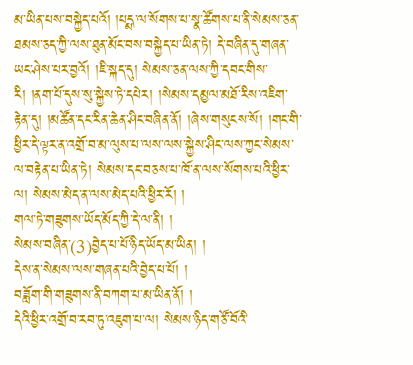མ་ཡིན་པས་བསྐྱེད་པའོ། །པདྨ་ལ་སོགས་པ་སྣ་ཚོགས་པ་ནི་སེམས་ཅན་ཐམས་ཅད་ཀྱི་ལས་ཐུན་མོང་བས་བསྐྱེད་པ་ཡིན་ཏེ། དེ་བཞིན་དུ་གཞན་ཡང་ཤེས་པར་བྱའོ། །ཇི་སྐད་དུ། སེམས་ཅན་ལས་ཀྱི་དབང་གིས་རི། །ནག་པོ་དུས་སུ་སྐྱེས་ཏེ་དཔེར། །སེམས་དམྱལ་མཐོ་རིས་འཇིག་རྟེན་དུ། །མཚོན་དང་རིན་ཆེན་ཤིང་བཞིན་ནོ། །ཞེས་གསུངས་སོ། །གང་གི་ཕྱིར་དེ་ལྟར་ན་འགྲོ་བ་མ་ལུས་པ་ལས་ལས་སྐྱེས་ཤིང་ལས་ཀྱང་སེམས་ལ་བརྟེན་པ་ཡིན་ཏེ། སེམས་དང་བཅས་པ་ཁོ་ན་ལས་སོགས་པའི་ཕྱིར་ལ། སེམས་མེད་ན་ལས་མེད་པའི་ཕྱིར་རོ། །
གལ་ཏེ་གཟུགས་ཡོད་མོད་ཀྱི་དེ་ལ་ནི། །
སེམས་བཞིན་(3)བྱེད་པ་པོ་ཉིད་ཡོད་མ་ཡིན། །
དེས་ན་སེམས་ལས་གཞན་པའི་བྱེད་པ་པོ། །
བཟློག་གི་གཟུགས་ནི་བཀག་པ་མ་ཡིན་ནོ། །
དེའི་ཕྱིར་འགྲོ་བ་རབ་ཏུ་འཇུག་པ་ལ། སེམས་ཉིད་གཙོ་བོའི་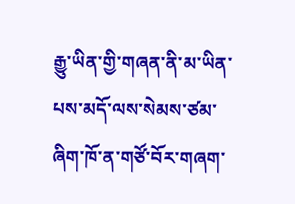རྒྱུ་ཡིན་གྱི་གཞན་ནི་མ་ཡིན་པས་མདོ་ལས་སེམས་ཙམ་ཞིག་ཁོ་ན་གཙོ་བོར་གཞག་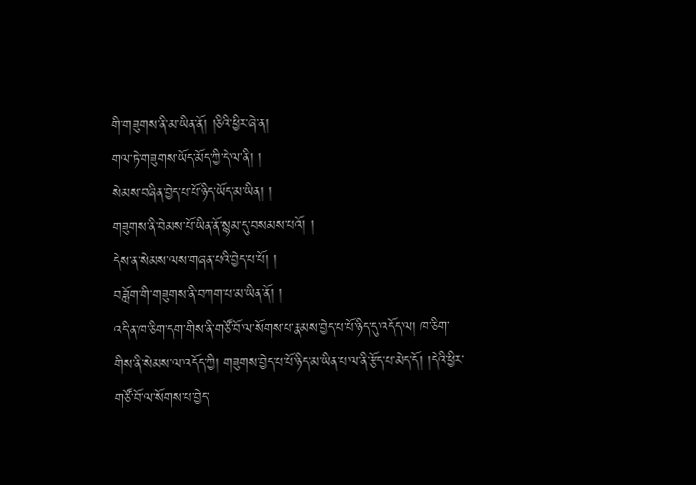གི་གཟུགས་ནི་མ་ཡིན་ནོ། །ཅིའི་ཕྱིར་ཞེ་ན།
གལ་ཏེ་གཟུགས་ཡོད་མོད་ཀྱི་དེ་ལ་ནི། །
སེམས་བཞིན་བྱེད་པ་པོ་ཉིད་ཡོད་མ་ཡིན། །
གཟུགས་ནི་བེམས་པོ་ཡིན་ནོ་སྙམ་དུ་བསམས་པའོ། །
དེས་ན་སེམས་ལས་གཞན་པའི་བྱེད་པ་པོ། །
བཟློག་གི་གཟུགས་ནི་བཀག་པ་མ་ཡིན་ནོ། །
འདི་ན་ཁ་ཅིག་དག་གིས་ནི་གཙོ་བོ་ལ་སོགས་པ་རྣམས་བྱེད་པ་པོ་ཉིད་དུ་འདོད་ལ། ཁ་ཅིག་གིས་ནི་སེམས་ལ་འདོད་ཀྱི། གཟུགས་བྱེད་པ་པོ་ཉིད་མ་ཡིན་པ་ལ་ནི་རྩོད་པ་མེད་དོ། །དེའི་ཕྱིར་གཙོ་བོ་ལ་སོགས་པ་བྱེད་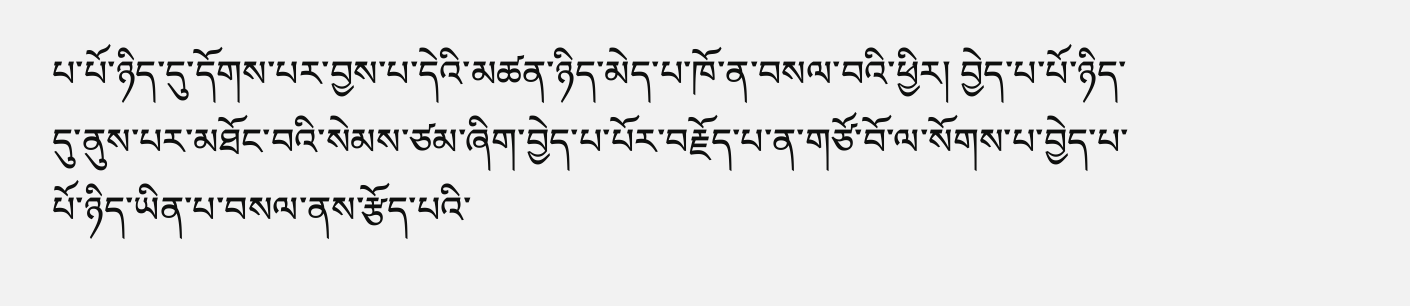པ་པོ་ཉིད་དུ་དོགས་པར་བྱས་པ་དེའི་མཚན་ཉིད་མེད་པ་ཁོ་ན་བསལ་བའི་ཕྱིར། བྱེད་པ་པོ་ཉིད་དུ་ནུས་པར་མཐོང་བའི་སེམས་ཙམ་ཞིག་བྱེད་པ་པོར་བརྗོད་པ་ན་གཙོ་བོ་ལ་སོགས་པ་བྱེད་པ་པོ་ཉིད་ཡིན་པ་བསལ་ནས་རྩོད་པའི་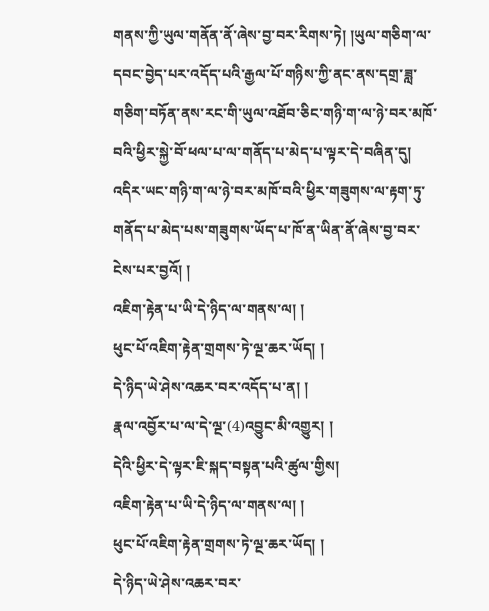གནས་ཀྱི་ཡུལ་གནོན་ནོ་ཞེས་བྱ་བར་རིགས་ཏེ། །ཡུལ་གཅིག་ལ་དབང་བྱེད་པར་འདོད་པའི་རྒྱལ་པོ་གཉིས་ཀྱི་ནང་ནས་དགྲ་ཟླ་གཅིག་བཏོན་ནས་རང་གི་ཡུལ་འཐོབ་ཅིང་གཉི་ག་ལ་ཉེ་བར་མཁོ་བའི་ཕྱིར་སྐྱེ་བོ་ཕལ་པ་ལ་གནོད་པ་མེད་པ་ལྟར་དེ་བཞིན་དུ། འདིར་ཡང་གཉི་ག་ལ་ཉེ་བར་མཁོ་བའི་ཕྱིར་གཟུགས་ལ་རྟག་ཏུ་གནོད་པ་མེད་པས་གཟུགས་ཡོད་པ་ཁོ་ན་ཡིན་ནོ་ཞེས་བྱ་བར་ངེས་པར་བྱའོ། །
འཇིག་རྟེན་པ་ཡི་དེ་ཉིད་ལ་གནས་ལ། །
ཕུང་པོ་འཇིག་རྟེན་གྲགས་ཏེ་ལྔ་ཆར་ཡོད། །
དེ་ཉིད་ཡེ་ཤེས་འཆར་བར་འདོད་པ་ན། །
རྣལ་འབྱོར་པ་ལ་དེ་ལྔ་(4)འབྱུང་མི་འགྱུར། །
དེའི་ཕྱིར་དེ་ལྟར་ཇི་སྐད་བསྟན་པའི་ཚུལ་གྱིས།
འཇིག་རྟེན་པ་ཡི་དེ་ཉིད་ལ་གནས་ལ། །
ཕུང་པོ་འཇིག་རྟེན་གྲགས་ཏེ་ལྔ་ཆར་ཡོད། །
དེ་ཉིད་ཡེ་ཤེས་འཆར་བར་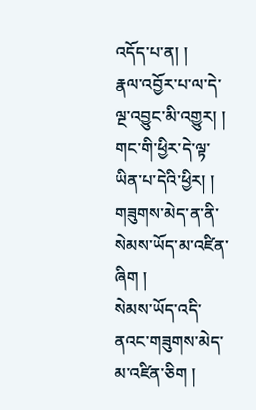འདོད་པ་ན། །
རྣལ་འབྱོར་པ་ལ་དེ་ལྔ་འབྱུང་མི་འགྱུར། །
གང་གི་ཕྱིར་དེ་ལྟ་ཡིན་པ་དེའི་ཕྱིར། །
གཟུགས་མེད་ན་ནི་སེམས་ཡོད་མ་འཛིན་ཞིག །
སེམས་ཡོད་འདི་ནའང་གཟུགས་མེད་མ་འཛིན་ཅིག །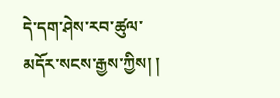དེ་དག་ཤེས་རབ་ཚུལ་མདོར་སངས་རྒྱས་ཀྱིས། །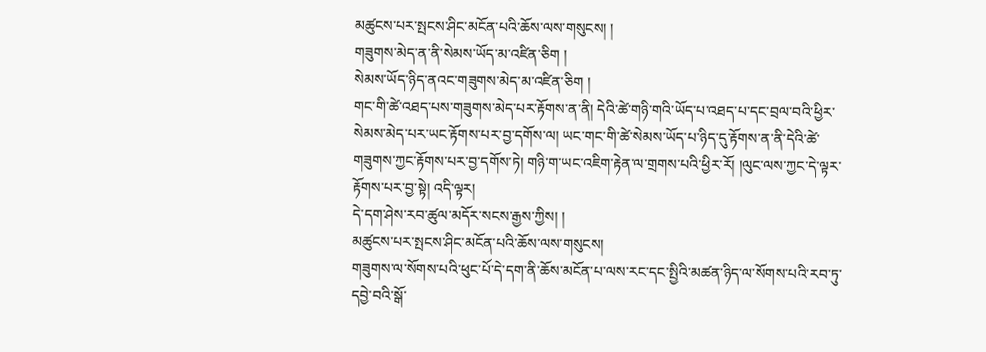མཚུངས་པར་སྤངས་ཤིང་མངོན་པའི་ཆོས་ལས་གསུངས། །
གཟུགས་མེད་ན་ནི་སེམས་ཡོད་མ་འཛིན་ཅིག །
སེམས་ཡོད་ཉིད་ནའང་གཟུགས་མེད་མ་འཛིན་ཅིག །
གང་གི་ཚེ་འཐད་པས་གཟུགས་མེད་པར་རྟོགས་ན་ནི། དེའི་ཚེ་གཉི་གའི་ཡོད་པ་འཐད་པ་དང་བྲལ་བའི་ཕྱིར་སེམས་མེད་པར་ཡང་རྟོགས་པར་བྱ་དགོས་ལ། ཡང་གང་གི་ཚེ་སེམས་ཡོད་པ་ཉིད་དུ་རྟོགས་ན་ནི་དེའི་ཚེ་གཟུགས་ཀྱང་རྟོགས་པར་བྱ་དགོས་ཏེ། གཉི་ག་ཡང་འཇིག་རྟེན་ལ་གྲགས་པའི་ཕྱིར་རོ། །ལུང་ལས་ཀྱང་དེ་ལྟར་རྟོགས་པར་བྱ་སྟེ། འདི་ལྟར།
དེ་དག་ཤེས་རབ་ཚུལ་མདོར་སངས་རྒྱས་ཀྱིས། །
མཚུངས་པར་སྤངས་ཤིང་མངོན་པའི་ཆོས་ལས་གསུངས།
གཟུགས་ལ་སོགས་པའི་ཕུང་པོ་དེ་དག་ནི་ཆོས་མངོན་པ་ལས་རང་དང་སྤྱིའི་མཚན་ཉིད་ལ་སོགས་པའི་རབ་ཏུ་དབྱེ་བའི་སྒོ་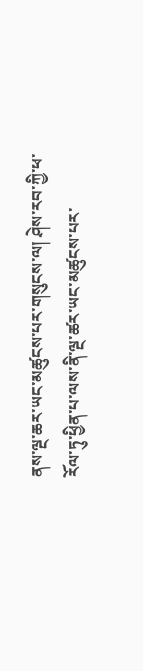ནས་ལྔ་ཆར་ཡང་མཚུངས་པར་གསུངས་ལ། ཤེས་རབ་ཀྱི་ཕ་རོལ་ཏུ་ཕྱིན་པ་ལས་ནི་ལྔ་ཚར་ཡང་མཚུངས་པར་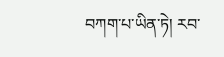བཀག་པ་ཡིན་ཏེ། རབ་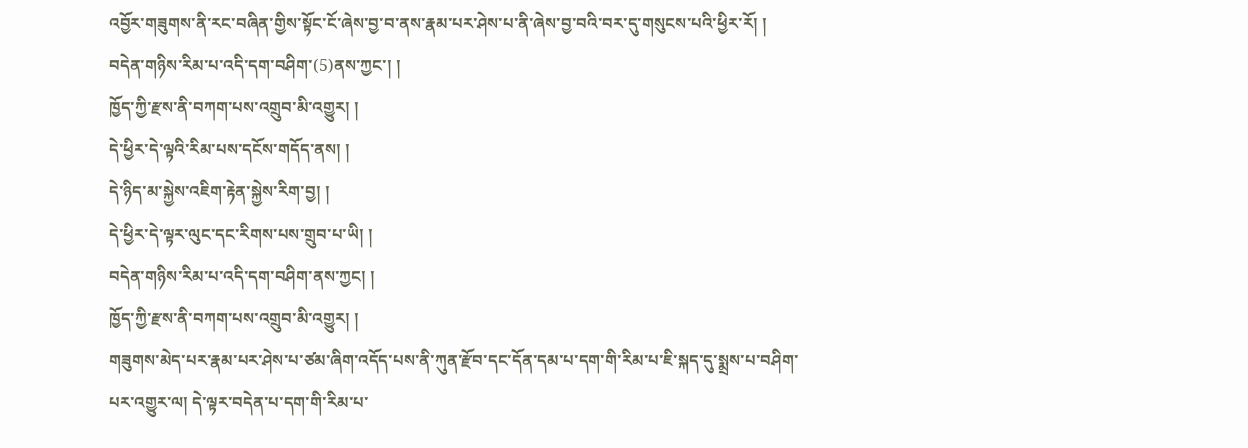འབྱོར་གཟུགས་ནི་རང་བཞིན་གྱིས་སྟོང་ངོ་ཞེས་བྱ་བ་ནས་རྣམ་པར་ཤེས་པ་ནི་ཞེས་བྱ་བའི་བར་དུ་གསུངས་པའི་ཕྱིར་རོ། །
བདེན་གཉིས་རིམ་པ་འདི་དག་བཤིག་(5)ནས་ཀྱང་། །
ཁྱོད་ཀྱི་རྫས་ནི་བཀག་པས་འགྲུབ་མི་འགྱུར། །
དེ་ཕྱིར་དེ་ལྟའི་རིམ་པས་དངོས་གདོད་ནས། །
དེ་ཉིད་མ་སྐྱེས་འཇིག་རྟེན་སྐྱེས་རིག་བྱ། །
དེ་ཕྱིར་དེ་ལྟར་ལུང་དང་རིགས་པས་གྲུབ་པ་ཡི། །
བདེན་གཉིས་རིམ་པ་འདི་དག་བཤིག་ནས་ཀྱང། །
ཁྱོད་ཀྱི་རྫས་ནི་བཀག་པས་འགྲུབ་མི་འགྱུར། །
གཟུགས་མེད་པར་རྣམ་པར་ཤེས་པ་ཙམ་ཞིག་འདོད་པས་ནི་ཀུན་རྫོབ་དང་དོན་དམ་པ་དག་གི་རིམ་པ་ཇི་སྐད་དུ་སྨྲས་པ་བཤིག་པར་འགྱུར་ལ། དེ་ལྟར་བདེན་པ་དག་གི་རིམ་པ་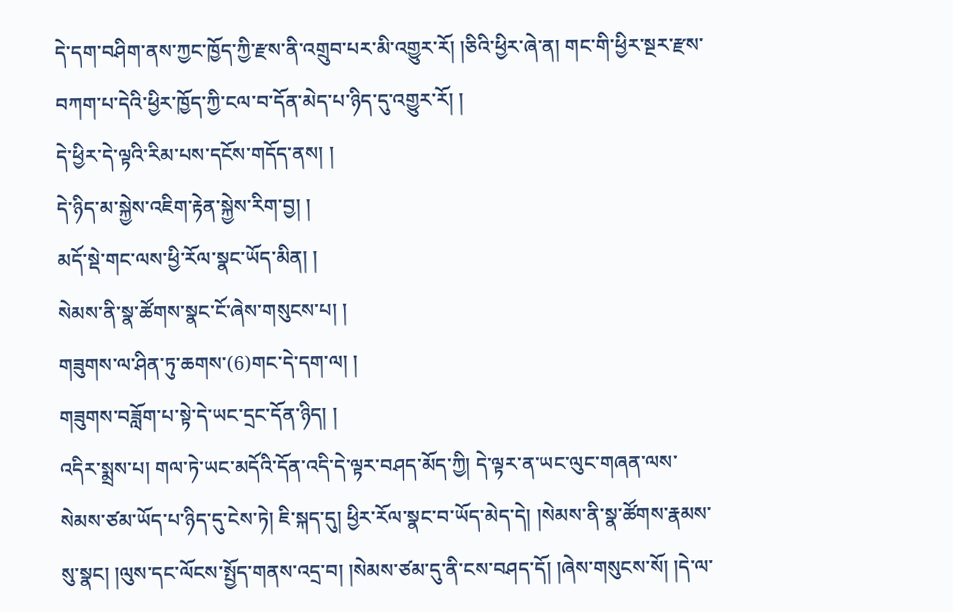དེ་དག་བཤིག་ནས་ཀྱང་ཁྱོད་ཀྱི་རྫས་ནི་འགྲུབ་པར་མི་འགྱུར་རོ། །ཅིའི་ཕྱིར་ཞེ་ན། གང་གི་ཕྱིར་སྔར་རྫས་བཀག་པ་དེའི་ཕྱིར་ཁྱོད་ཀྱི་ངལ་བ་དོན་མེད་པ་ཉིད་དུ་འགྱུར་རོ། །
དེ་ཕྱིར་དེ་ལྟའི་རིམ་པས་དངོས་གདོད་ནས། །
དེ་ཉིད་མ་སྐྱེས་འཇིག་རྟེན་སྐྱེས་རིག་བྱ། །
མདོ་སྡེ་གང་ལས་ཕྱི་རོལ་སྣང་ཡོད་མིན། །
སེམས་ནི་སྣ་ཚོགས་སྣང་ངོ་ཞེས་གསུངས་པ། །
གཟུགས་ལ་ཤིན་ཏུ་ཆགས་(6)གང་དེ་དག་ལ། །
གཟུགས་བཟློག་པ་སྟེ་དེ་ཡང་དྲང་དོན་ཉིད། །
འདིར་སྨྲས་པ། གལ་ཏེ་ཡང་མདོའི་དོན་འདི་དེ་ལྟར་བཤད་མོད་ཀྱི། དེ་ལྟར་ན་ཡང་ལུང་གཞན་ལས་སེམས་ཙམ་ཡོད་པ་ཉིད་དུ་ངེས་ཏེ། ཇི་སྐད་དུ། ཕྱིར་རོལ་སྣང་བ་ཡོད་མེད་དེ། །སེམས་ནི་སྣ་ཚོགས་རྣམས་སུ་སྣང། །ལུས་དང་ལོངས་སྤྱོད་གནས་འདྲ་བ། །སེམས་ཙམ་དུ་ནི་ངས་བཤད་དོ། །ཞེས་གསུངས་སོ། །དེ་ལ་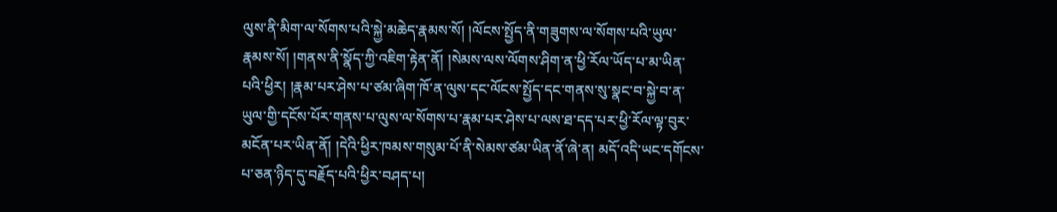ལུས་ནི་མིག་ལ་སོགས་པའི་སྐྱེ་མཆེད་རྣམས་སོ། །ལོངས་སྤྱོད་ནི་གཟུགས་ལ་སོགས་པའི་ཡུལ་རྣམས་སོ། །གནས་ནི་སྣོད་ཀྱི་འཇིག་རྟེན་ནོ། །སེམས་ལས་ལོགས་ཤིག་ན་ཕྱི་རོལ་ཡོད་པ་མ་ཡིན་པའི་ཕྱིར། །རྣམ་པར་ཤེས་པ་ཙམ་ཞིག་ཁོ་ན་ལུས་དང་ལོངས་སྤྱོད་དང་གནས་སུ་སྣང་བ་སྐྱེ་བ་ན་ཡུལ་གྱི་དངོས་པོར་གནས་པ་ལུས་ལ་སོགས་པ་རྣམ་པར་ཤེས་པ་ལས་ཐ་དད་པར་ཕྱི་རོལ་ལྟ་བུར་མངོན་པར་ཡིན་ནོ། །དེའི་ཕྱིར་ཁམས་གསུམ་པོ་ནི་སེམས་ཙམ་ཡིན་ནོ་ཞེ་ན། མདོ་འདི་ཡང་དགོངས་པ་ཅན་ཉིད་དུ་བརྗོད་པའི་ཕྱིར་བཤད་པ།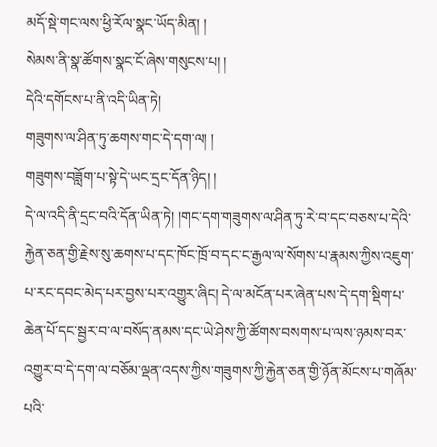མདོ་སྡེ་གང་ལས་ཕྱི་རོལ་སྣང་ཡོད་མིན། །
སེམས་ནི་སྣ་ཚོགས་སྣང་ངོ་ཞེས་གསུངས་པ། །
དེའི་དགོངས་པ་ནི་འདི་ཡིན་ཏེ།
གཟུགས་ལ་ཤིན་ཏུ་ཆགས་གང་དེ་དག་ལ། །
གཟུགས་བཟློག་པ་སྟེ་དེ་ཡང་དྲང་དོན་ཉིད། །
དེ་ལ་འདི་ནི་དྲང་བའི་དོན་ཡིན་ཏེ། །གང་དག་གཟུགས་ལ་ཤིན་ཏུ་རེ་བ་དང་བཅས་པ་དེའི་རྐྱེན་ཅན་གྱི་རྗེས་སུ་ཆགས་པ་དང་ཁོང་ཁྲོ་བ་དང་ང་རྒྱལ་ལ་སོགས་པ་རྣམས་ཀྱིས་འཇུག་པ་རང་དབང་མེད་པར་བྱས་པར་འགྱུར་ཞིང། དེ་ལ་མངོན་པར་ཞེན་པས་དེ་དག་སྡིག་པ་ཆེན་པོ་དང་སྦྱར་བ་ལ་བསོད་ནམས་དང་ཡེ་ཤེས་ཀྱི་ཚོགས་བསགས་པ་ལས་ཉམས་བར་འགྱུར་བ་དེ་དག་ལ་བཅོམ་ལྡན་འདས་ཀྱིས་གཟུགས་ཀྱི་རྐྱེན་ཅན་གྱི་ཉོན་མོངས་པ་གཞོམ་པའི་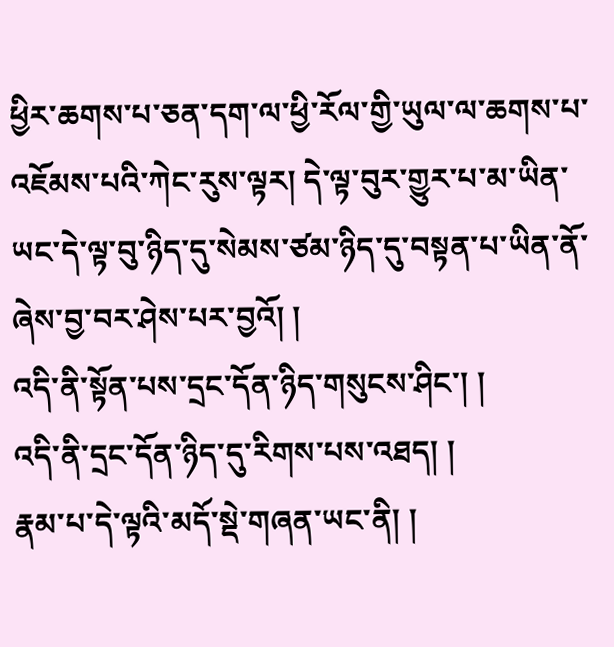ཕྱིར་ཆགས་པ་ཅན་དག་ལ་ཕྱི་རོལ་གྱི་ཡུལ་ལ་ཆགས་པ་འཇོམས་པའི་ཀེང་རུས་ལྟར། དེ་ལྟ་བུར་གྱུར་པ་མ་ཡིན་ཡང་དེ་ལྟ་བུ་ཉིད་དུ་སེམས་ཙམ་ཉིད་དུ་བསྟན་པ་ཡིན་ནོ་ཞེས་བྱ་བར་ཤེས་པར་བྱའོ། །
འདི་ནི་སྟོན་པས་དྲང་དོན་ཉིད་གསུངས་ཤིང་། །
འདི་ནི་དྲང་དོན་ཉིད་དུ་རིགས་པས་འཐད། །
རྣམ་པ་དེ་ལྟའི་མདོ་སྡེ་གཞན་ཡང་ནི། །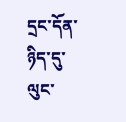དྲང་དོན་ཉིད་དུ་ལུང་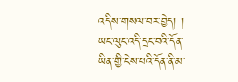འདིས་གསལ་བར་བྱེད། །
ཡང་ལུང་འདི་དྲང་བའི་དོན་ཡིན་གྱི་ངེས་པའི་དོན་ནི་མ་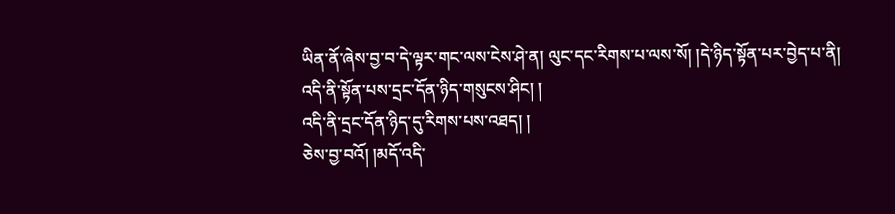ཡིན་ནོ་ཞེས་བྱ་བ་དེ་ལྟར་གང་ལས་ངེས་ཤེ་ན། ལུང་དང་རིགས་པ་ལས་སོ། །དེ་ཉིད་སྟོན་པར་བྱེད་པ་ནི།
འདི་ནི་སྟོན་པས་དྲང་དོན་ཉིད་གསུངས་ཤིང། །
འདི་ནི་དྲང་དོན་ཉིད་དུ་རིགས་པས་འཐད། །
ཅེས་བྱ་བའོ། །མདོ་འདི་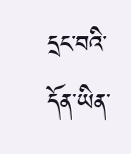དྲང་བའི་དོན་ཡིན་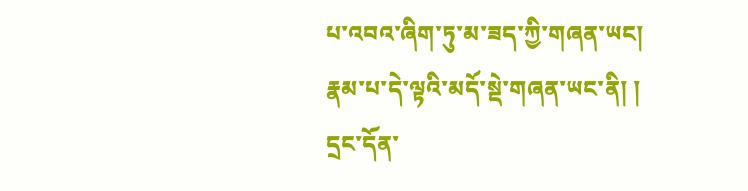པ་འབའ་ཞིག་ཏུ་མ་ཟད་ཀྱི་གཞན་ཡང།
རྣམ་པ་དེ་ལྟའི་མདོ་སྡེ་གཞན་ཡང་ནི། །
དྲང་དོན་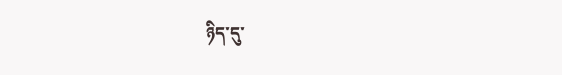ཉིད་དུ་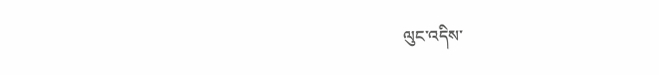ལུང་འདིས་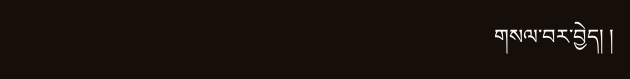གསལ་བར་བྱེད། །